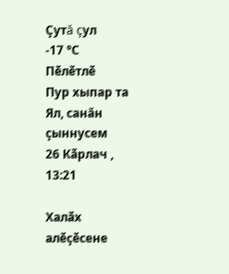Çутă çул
-17 °С
Пӗлӗтлӗ
Пур хыпар та
Ял, санăн çыннусем
26 Кӑрлач , 13:21

Халӑх алӗҫӗсене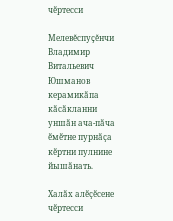чӗртесси

Мелевĕспуçĕнчи Владимир Витальевич Юшманов керамикӑпа кӑсӑкланни уншӑн ача-пӑча ӗмӗтне пурнӑҫа кӗртни пулнине йышӑнать.

Халӑх алӗҫӗсене чӗртесси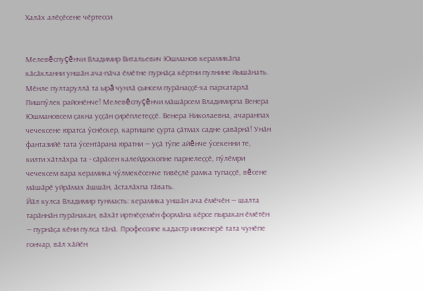Халӑх алӗҫӗсене чӗртесси


Мелевĕспуçĕнчи Владимир Витальевич Юшманов керамикӑпа кӑсӑкланни уншӑн ача-пӑча ӗмӗтне пурнӑҫа кӗртни пулнине йышӑнать.
Мӗнле пултаруллӑ та ырă чунлӑ ҫынсем пурӑнаҫҫӗ-ха пархатарлӑ Пишпӳлек районӗнче! Мелевĕспуçĕнчи мӑшӑрсем Владимирпа Венера Юшмановсем ҫакна уҫҫӑн ҫирӗплетеҫҫӗ. Венера Николаевна, ачаранпах чечексене юратса ӳснӗскер, картишпе ҫурта ҫӑтмах садне ҫавӑрнӑ! Унӑн фантазийӗ тата ӳсентӑрана юратни — уҫӑ тӳпе айĕнче ӳсекенни те, килти хӑтлӑхра та - сӑрӑсен калейдоскопне парнелеҫҫӗ, пӳлӗмри чечексем вара керамика чӳлмекӗсенче тивӗҫлӗ рамка тупаҫҫӗ, вĕсене мӑшӑрӗ уйрӑмах ӑшшӑн, ӑсталӑхпа тӑвать.
Йӑл кулса Владимир тунмасть: керамика уншӑн ача ӗмӗчӗн — шалта тарӑннӑн пурӑнакан, вӑхӑт иртнӗҫемӗн формӑна кӗрсе пыракан ӗмӗтӗн — пурнӑҫа кӗни пулса тӑнӑ. Профессипе кадастр инженерӗ тата чунӗпе гончар, вӑл хӑйӗн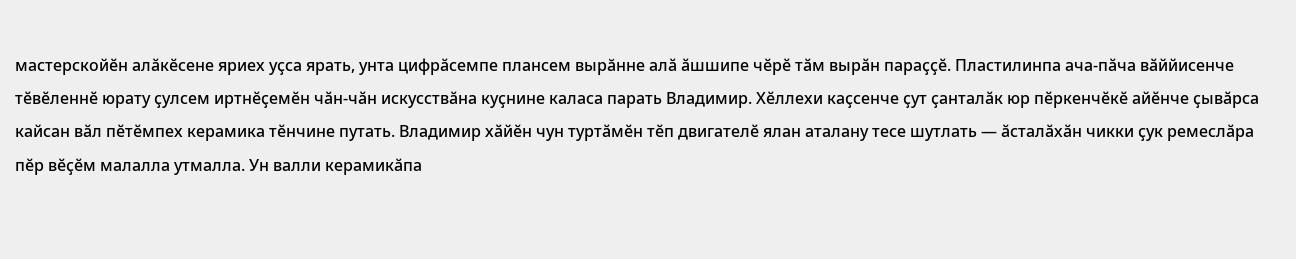мастерскойӗн алӑкӗсене яриех уҫса ярать, унта цифрӑсемпе плансем вырăнне алӑ ӑшшипе чӗрӗ тӑм вырӑн параҫҫӗ. Пластилинпа ача-пӑча вӑййисенче тӗвӗленнӗ юрату ҫулсем иртнӗҫемӗн чӑн-чӑн искусствӑна куҫнине каласа парать Владимир. Хӗллехи каҫсенче ҫут ҫанталӑк юр пӗркенчӗкӗ айӗнче ҫывӑрса кайсан вӑл пӗтӗмпех керамика тӗнчине путать. Владимир хӑйӗн чун туртӑмӗн тӗп двигателӗ ялан аталану тесе шутлать — ӑсталӑхӑн чикки ҫук ремеслӑра пӗр вӗҫӗм малалла утмалла. Ун валли керамикӑпа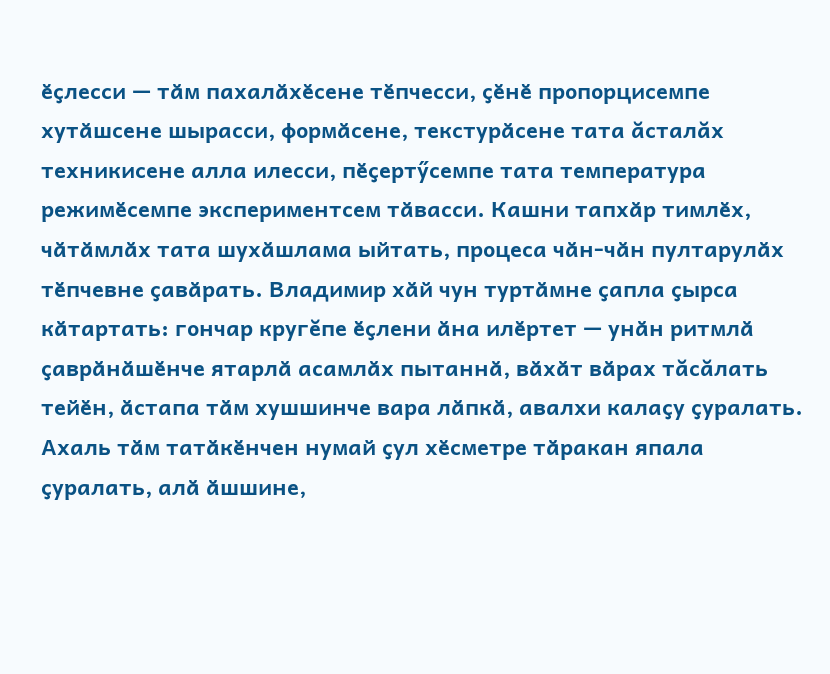ӗҫлесси — тӑм пахалӑхӗсене тӗпчесси, ҫӗнӗ пропорцисемпе хутӑшсене шырасси, формӑсене, текстурӑсене тата ăсталăх техникисене алла илесси, пӗҫертӳсемпе тата температура режимӗсемпе экспериментсем тӑвасси. Кашни тапхӑр тимлӗх, чӑтӑмлӑх тата шухӑшлама ыйтать, процеса чӑн-чӑн пултарулӑх тӗпчевне ҫавӑрать. Владимир хӑй чун туртӑмне ҫапла ҫырса кӑтартать: гончар кругĕпе ӗҫлени ӑна илӗртет — унӑн ритмлӑ ҫаврӑнӑшӗнче ятарлӑ асамлӑх пытаннӑ, вӑхӑт вӑрах тăсăлать тейӗн, ӑстапа тӑм хушшинче вара лӑпкӑ, авалхи калаҫу ҫуралать. Ахаль тӑм татӑкӗнчен нумай ҫул хӗсметре тӑракан япала ҫуралать, алӑ ӑшшине,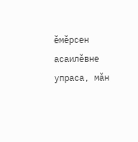ӗмӗрсен асаилӗвне упраса, мӑн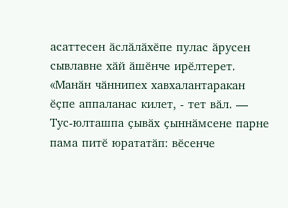асаттесен ӑслӑлӑхӗпе пулас ӑрусен сывлавне хӑй ӑшӗнче ирӗлтерет.
«Манӑн чӑннипех хавхалантаракан ӗҫпе аппаланас килет, - тет вӑл. — Тус-юлташпа ҫывӑх ҫыннӑмсене парне пама питӗ юрататӑп: вӗсенче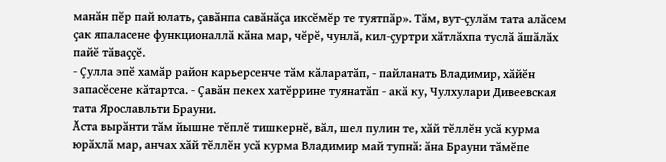манӑн пӗр пай юлать, ҫавӑнпа савӑнӑҫа иксӗмӗр те туятпӑр». Тӑм, вут-ҫулӑм тата алӑсем ҫак япаласене функционаллӑ кӑна мар, чӗрӗ, чунлӑ, кил-ҫуртри хӑтлӑхпа туслӑ ӑшӑлӑх пайӗ тӑваҫҫӗ.
- Ҫулла эпӗ хамӑр район карьерсенче тӑм кӑларатӑп, - пайланать Владимир, хӑйӗн запасӗсене кӑтартса. - Ҫавӑн пекех хатӗррине туянатӑп - акӑ ку, Чулхулари Дивеевская тата Ярославльти Брауни.
Ӑста вырӑнти тӑм йышне тӗплӗ тишкернӗ, вӑл, шел пулин те, хӑй тӗллӗн усӑ курма юрӑхлӑ мар, анчах хӑй тӗллӗн усӑ курма Владимир май тупнӑ: ӑна Брауни тӑмӗпе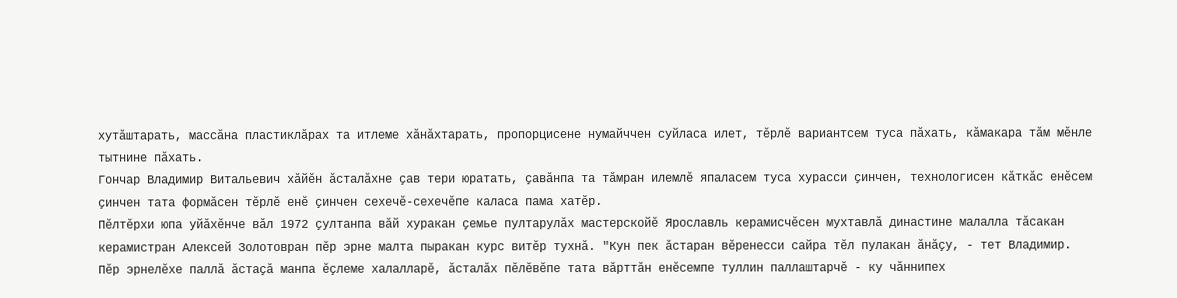хутӑштарать, массӑна пластиклӑрах та итлеме хӑнӑхтарать, пропорцисене нумайччен суйласа илет, тӗрлӗ вариантсем туса пӑхать, кӑмакара тӑм мӗнле тытнине пӑхать.
Гончар Владимир Витальевич хӑйӗн ӑсталӑхне ҫав тери юратать, ҫавӑнпа та тӑмран илемлӗ япаласем туса хурасси ҫинчен, технологисен кӑткӑс енӗсем ҫинчен тата формӑсен тӗрлӗ енӗ ҫинчен сехечӗ-сехечӗпе каласа пама хатӗр.
Пӗлтӗрхи юпа уйӑхӗнче вӑл 1972 ҫултанпа вӑй хуракан ҫемье пултарулӑх мастерскойӗ Ярославль керамисчӗсен мухтавлӑ династине малалла тӑсакан керамистран Алексей Золотовран пӗр эрне малта пыракан курс витӗр тухнӑ. "Кун пек ӑстаран вӗренесси сайра тӗл пулакан ӑнӑҫу, - тет Владимир. Пӗр эрнелӗхе паллӑ ӑстаҫӑ манпа ӗҫлеме халалларӗ, ӑсталӑх пӗлӗвӗпе тата вăрттăн енӗсемпе туллин паллаштарчӗ - ку чӑннипех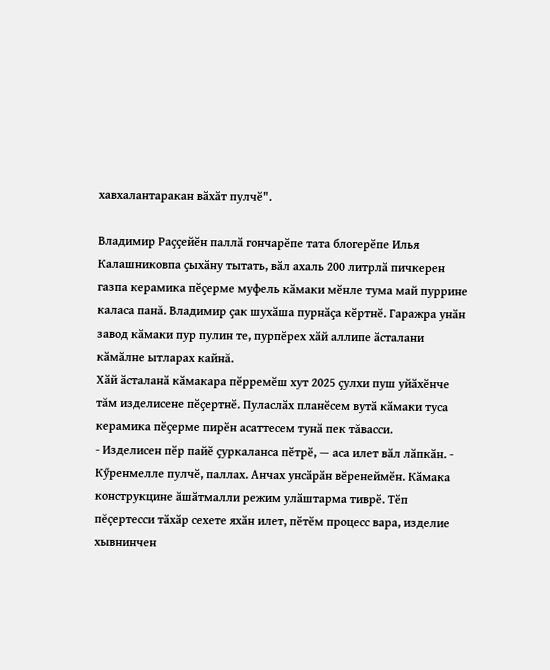хавхалантаракан вӑхӑт пулчӗ".

Владимир Раҫҫейӗн паллӑ гончарӗпе тата блогерӗпе Илья Калашниковпа ҫыхӑну тытать, вӑл ахаль 200 литрлӑ пичкерен газпа керамика пӗҫерме муфель кӑмаки мӗнле тума май пуррине каласа панă. Владимир ҫак шухӑша пурнӑҫа кӗртнӗ. Гаражра унӑн завод кӑмаки пур пулин те, пурпӗрех хӑй аллипе ӑсталани кӑмӑлне ытларах кайнă.
Хӑй ӑсталанӑ кӑмакара пӗрремӗш хут 2025 ҫулхи пуш уйӑхӗнче тăм изделисене пӗҫертнӗ. Пуласлӑх планӗсем вутӑ кӑмаки туса керамика пӗҫерме пирӗн асаттесем тунӑ пек тăвасси.
- Изделисен пӗр пайӗ ҫуркаланса пӗтрӗ, — аса илет вӑл лӑпкӑн. - Кӳренмелле пулчӗ, паллах. Анчах унсӑрӑн вӗренеймӗн. Кӑмака конструкцине ӑшӑтмалли режим улӑштарма тиврӗ. Тӗп пĕçертесси тӑхӑр сехете яхӑн илет, пӗтӗм процесс вара, изделие хывнинчен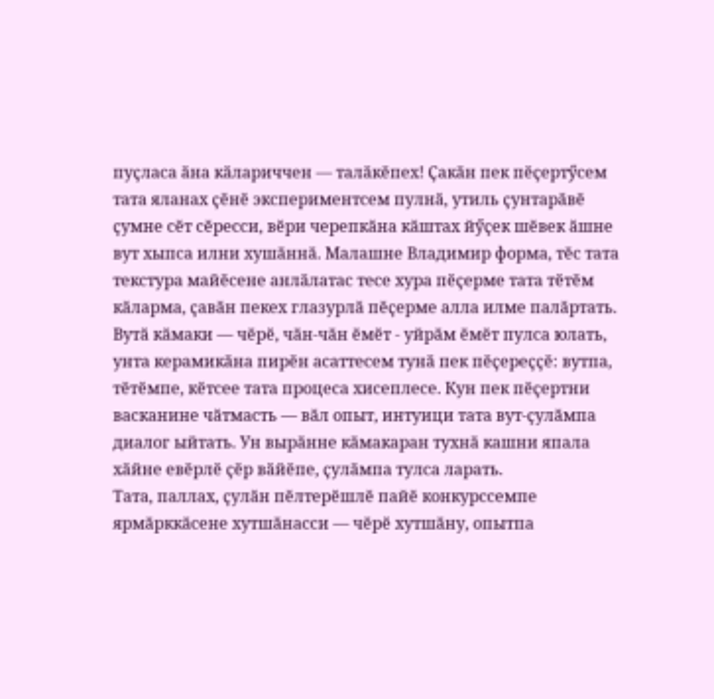пуҫласа ӑна кӑлариччен — талӑкӗпех! Ҫакӑн пек пӗҫертӳсем тата яланах ҫӗнӗ экспериментсем пулнӑ, утиль ҫунтарӑвӗ ҫумне сӗт сӗресси, вӗри черепкӑна кӑштах йӳҫек шӗвек ӑшне вут хыпса илни хушӑннӑ. Малашне Владимир форма, тӗс тата текстура майӗсене анлӑлатас тесе хура пӗҫерме тата тӗтӗм кӑларма, ҫавӑн пекех глазурлӑ пӗҫерме алла илме палӑртать. Вутӑ кӑмаки — чӗрӗ, чӑн-чӑн ӗмӗт - уйрӑм ӗмӗт пулса юлать, унта керамикӑна пирӗн асаттесем тунӑ пек пӗҫереҫҫӗ: вутпа, тӗтӗмпе, кӗтсее тата процеса хисеплесе. Кун пек пӗҫертни васканине чӑтмасть — вӑл опыт, интуици тата вут-ҫулӑмпа диалог ыйтать. Ун вырӑнне кӑмакаран тухнӑ кашни япала хӑйне евӗрлӗ ҫӗр вӑйӗпе, ҫулӑмпа тулса ларать.
Тата, паллах, ҫулӑн пӗлтерӗшлӗ пайӗ конкурссемпе ярмӑрккӑсене хутшӑнасси — чӗрӗ хутшӑну, опытпа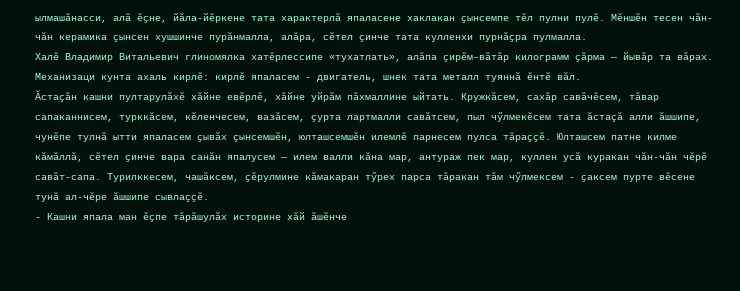ылмашӑнасси, алӑ ӗҫне, йӑла-йӗркене тата характерлӑ япаласене хаклакан ҫынсемпе тӗл пулни пулӗ. Мӗншӗн тесен чӑн-чӑн керамика ҫынсен хушшинче пурӑнмалла, алӑра, сӗтел ҫинче тата кулленхи пурнӑҫра пулмалла.
Халӗ Владимир Витальевич глиномялка хатӗрлессипе «тухатлать», алӑпа ҫирӗм–вӑтӑр килограмм ҫӑрма — йывӑр та вӑрах. Механизаци кунта ахаль кирлӗ: кирлӗ япаласем - двигатель, шнек тата металл туяннӑ ӗнтӗ вӑл.
Ӑстаҫӑн кашни пултарулӑхӗ хӑйне евӗрлӗ, хӑйне уйрӑм пӑхмаллине ыйтать. Кружкӑсем, сахӑр савӑчӗсем, тӑвар сапаканнисем, турккӑсем, кӗленчесем, вазӑсем, ҫурта лартмалли савӑтсем, пыл чӳлмекӗсем тата ӑстаҫӑ алли ӑшшипе, чунӗпе тулнӑ ытти япаласем ҫывӑх ҫынсемшӗн, юлташсемшӗн илемлӗ парнесем пулса тӑраҫҫӗ. Юлташсем патне килме кӑмӑллӑ, сӗтел ҫинче вара санӑн япалусем — илем валли кӑна мар, антураж пек мар, куллен усӑ куракан чӑн-чӑн чӗрӗ савӑт-сапа. Турилккесем, чашӑксем, ҫӗрулмине кӑмакаран тӳрех парса тӑракан тӑм чӳлмексем - ҫаксем пурте вӗсене тунӑ ал-чӗре ӑшшипе сывлаҫҫӗ.
- Кашни япала ман ӗҫпе тӑрӑшулӑх историне хӑй ӑшӗнче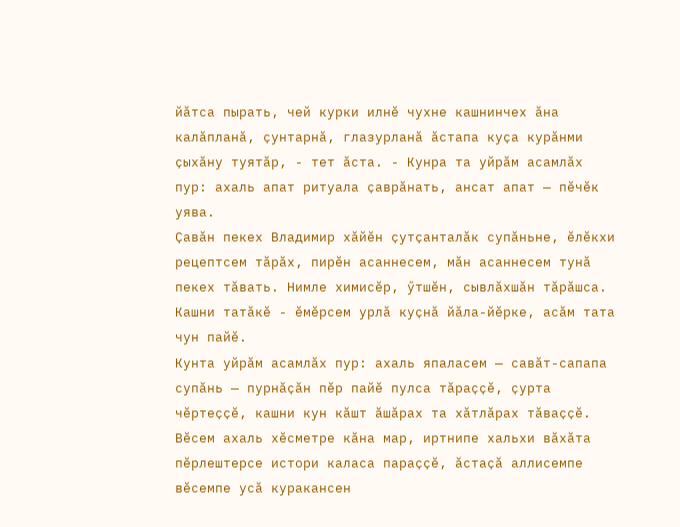йӑтса пырать, чей курки илнӗ чухне кашнинчех ӑна калӑпланӑ, ҫунтарнӑ, глазурланӑ ӑстапа куҫа курӑнми ҫыхӑну туятӑр, - тет ăста. - Кунра та уйрӑм асамлӑх пур: ахаль апат ритуала ҫаврӑнать, ансат апат — пӗчӗк уява.
Ҫавӑн пекех Владимир хӑйӗн ҫутҫанталӑк супӑньне, ӗлӗкхи рецептсем тӑрӑх, пирӗн асаннесем, мӑн асаннесем тунӑ пекех тӑвать. Нимле химисӗр, ӳтшӗн, сывлӑхшӑн тӑрӑшса. Кашни татӑкӗ - ӗмӗрсем урлӑ куҫнӑ йӑла-йӗрке, асӑм тата чун пайӗ.
Кунта уйрӑм асамлӑх пур: ахаль япаласем — савӑт-сапапа супӑнь — пурнӑҫӑн пӗр пайӗ пулса тӑраҫҫӗ, ҫурта чӗртеҫҫӗ, кашни кун кӑшт ӑшӑрах та хӑтлӑрах тӑваҫҫӗ. Вӗсем ахаль хӗсметре кӑна мар, иртнипе хальхи вӑхӑта пӗрлештерсе истори каласа параҫҫӗ, ӑстаҫӑ аллисемпе вӗсемпе усӑ куракансен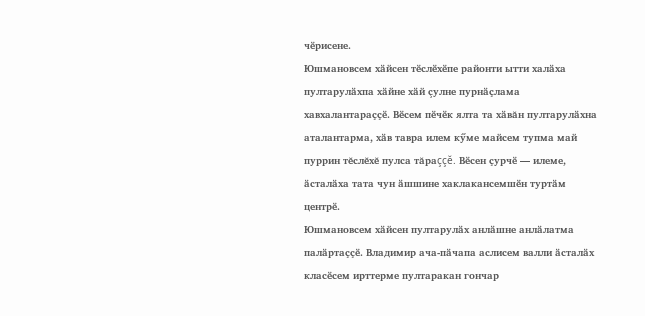чӗрисене.
Юшмановсем хӑйсен тӗслӗхӗпе районти ытти халӑха пултарулӑхпа хӑйне хӑй çулне пурнӑҫлама хавхалантараҫҫӗ. Вӗсем пӗчӗк ялта та хӑвăн пултарулӑхна аталантарма, хӑв тавра илем кӳме майсем тупма май пуррин тĕслĕхĕ пулса тăраççĕ. Вӗсен ҫурчӗ — илеме, ӑсталӑха тата чун ӑшшине хаклакансемшӗн туртӑм центрӗ.
Юшмановсем хӑйсен пултарулӑх анлӑшне анлӑлатма палӑртаҫҫӗ. Владимир ача-пӑчапа аслисем валли ӑсталӑх класӗсем ирттерме пултаракан гончар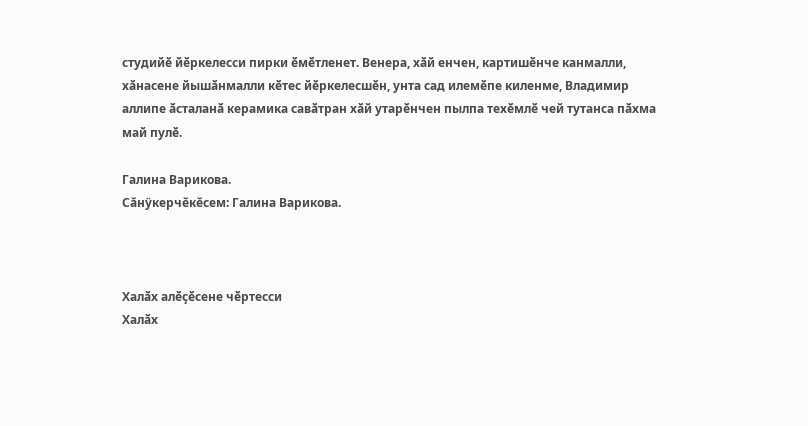студийӗ йӗркелесси пирки ӗмӗтленет. Венера, хӑй енчен, картишӗнче канмалли, хӑнасене йышӑнмалли кӗтес йӗркелесшӗн, унта сад илемӗпе киленме, Владимир аллипе ӑсталанӑ керамика савӑтран хӑй утарӗнчен пылпа техӗмлӗ чей тутанса пӑхма май пулӗ.

Галина Варикова.
Сăнÿкерчĕкĕсем: Галина Варикова.



Халӑх алӗҫӗсене чӗртесси
Халӑх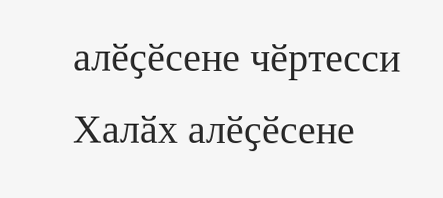алӗҫӗсене чӗртесси
Халӑх алӗҫӗсене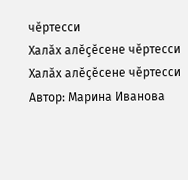чӗртесси
Халӑх алӗҫӗсене чӗртесси
Халӑх алӗҫӗсене чӗртесси
Автор: Марина Иванова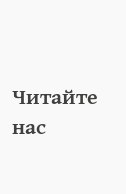Читайте нас